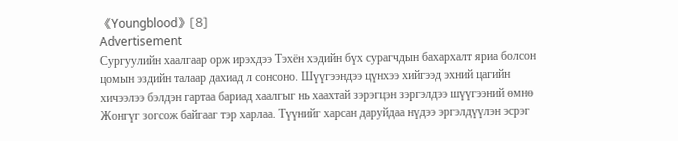《Youngblood》[8]
Advertisement
Сургуулийн хаалгаар орж ирэхдээ Тэхён хэдийн бүх сурагчдын бахархалт яриа болсон цомын эздийн талаар дахиад л сонсоно. Шүүгээндээ цүнхээ хийгээд эхний цагийн хичээлээ бэлдэн гартаа бариад хаалгыг нь хаахтай зэрэгцэн зэргэлдээ шүүгээний өмнө Жонгүг зогсож байгааг тэр харлаа. Түүнийг харсан даруйдаа нүдээ эргэлдүүлэн эсрэг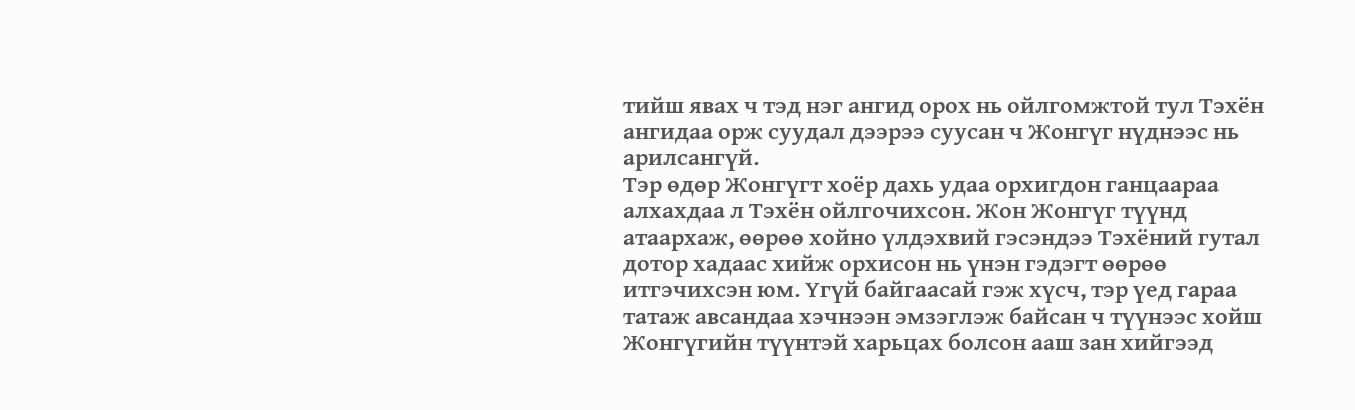тийш явах ч тэд нэг ангид орох нь ойлгомжтой тул Тэхён ангидаа орж суудал дээрээ суусан ч Жонгүг нүднээс нь арилсангүй.
Тэр өдөр Жонгүгт хоёр дахь удаа орхигдон ганцаараа алхахдаа л Тэхён ойлгочихсон. Жон Жонгүг түүнд атаархаж, өөрөө хойно үлдэхвий гэсэндээ Тэхёний гутал дотор хадаас хийж орхисон нь үнэн гэдэгт өөрөө итгэчихсэн юм. Үгүй байгаасай гэж хүсч, тэр үед гараа татаж авсандаа хэчнээн эмзэглэж байсан ч түүнээс хойш Жонгүгийн түүнтэй харьцах болсон ааш зан хийгээд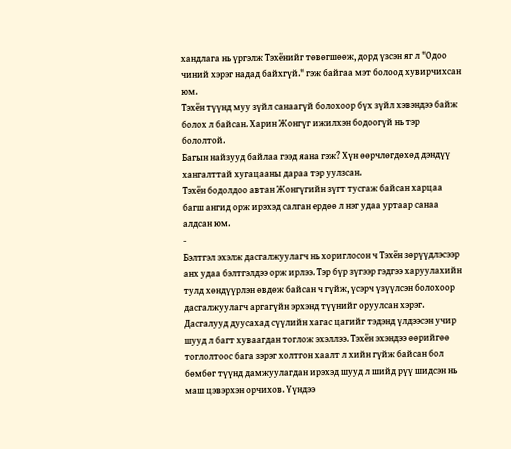хандлага нь үргэлж Тэхёнийг төвөгшөөж, дорд үзсэн яг л "Одоо чиний хэрэг надад байхгүй." гэж байгаа мэт болоод хувирчихсан юм.
Тэхён түүнд муу зүйл санаагүй болохоор бүх зүйл хэвэндээ байж болох л байсан. Харин Жонгүг ижилхэн бодоогүй нь тэр бололтой.
Багын найзууд байлаа гээд яана гэж? Хүн өөрчлөгдөхөд дэндүү хангалттай хугацааны дараа тэр уулзсан.
Тэхён бодолдоо автан Жонгүгийн зүгт тусгаж байсан харцаа багш ангид орж ирэхэд салган ердөө л нэг удаа уртаар санаа алдсан юм.
-
Бэлтгэл эхэлж дасгалжуулагч нь хориглосон ч Тэхён зөрүүдлэсээр анх удаа бэлтгэлдээ орж ирлээ. Тэр бүр зүгээр гэдгээ харуулахийн тулд хөндүүрлэн өвдөж байсан ч гүйж, үсэрч үзүүлсэн болохоор дасгалжуулагч аргагүйн эрхэнд түүнийг оруулсан хэрэг.
Дасгалууд дуусахад сүүлийн хагас цагийг тэдэнд үлдээсэн учир шууд л багт хуваагдан тоглож эхэллээ. Тэхён эхэндээ өөрийгөө тоглолтоос бага зэрэг холтгон хаалт л хийн гүйж байсан бол бөмбөг түүнд дамжуулагдан ирэхэд шууд л шийд рүү шидсэн нь маш цэвэрхэн орчихов. Үүндээ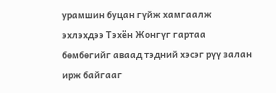урамшин буцан гүйж хамгаалж эхлэхдээ Тэхён Жонгүг гартаа бөмбөгийг аваад тэдний хэсэг рүү залан ирж байгааг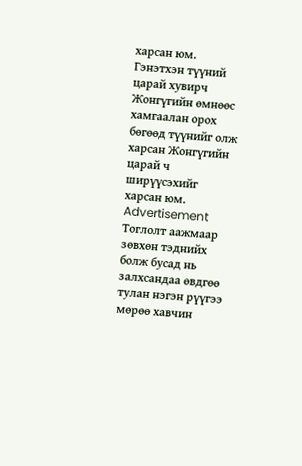харсан юм. Гэнэтхэн түүний царай хувирч Жонгүгийн өмнөөс хамгаалан орох бөгөөд түүнийг олж харсан Жонгүгийн царай ч ширүүсэхийг харсан юм.
Advertisement
Тоглолт аажмаар зөвхөн тэднийх болж бусад нь залхсандаа өвдгөө тулан нэгэн рүүгээ мөрөө хавчин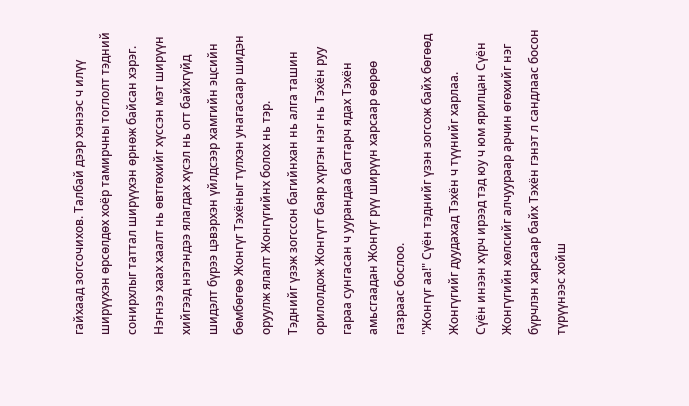гайхаад зогсочихов. Талбай дээр хэнээс ч илүү ширүүхэн өрсөлдөх хоёр тамирчны тоглолт тэдний сонирхлыг таттал ширүүхэн өрнөж байсан хэрэг. Нэгнээ хаах хаалт нь өвтгөхийг хүссэн мэт ширүүн хийгээд нэгэндээ ялагдах хүсэл нь огт байхгүйд шидэлт бүрээ цэвэрхэн үйлдсээр хамгийн эцсийн бөмбөгөө Жонгүг Тэхёныг түлхэн унагасаар шидэн оруулж ялалт Жонгүгийнх болох нь тэр.
Тэднийг үзэж зогссон багийнхан нь алга ташин орилолдож Жонгүгт баяр хүргэн нэг нь Тэхён руу гараа сунгасан ч уурандаа багтарч ядах Тэхён амьсгаадан Жонгүг рүү ширүүн харсаар өөрөө газраас бослоо.
"Жонгүг аа!" Сүён тэднийг үзэн зогсож байх бөгөөд Жонгүгийг дуудахад Тэхён ч түүнийг харлаа.
Сүён инээн хүрч ирээд тэд юу ч юм ярилцан Сүён Жонгүгийн хөлсийг алчуураар арчин өгөхийг нэг бүрчлэн харсаар байх Тэхён гэнэт л сандлаас босон түрүүнээс хойш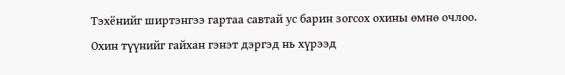Тэхёнийг ширтэнгээ гартаа савтай ус барин зогсох охины өмнө очлоо.
Охин түүнийг гайхан гэнэт дэргэд нь хүрээд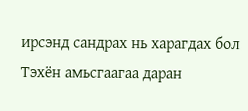ирсэнд сандрах нь харагдах бол Тэхён амьсгаагаа даран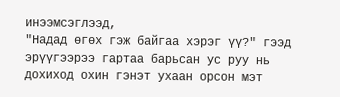инээмсэглээд,
"Надад өгөх гэж байгаа хэрэг үү?" гээд эрүүгээрээ гартаа барьсан ус руу нь дохиход охин гэнэт ухаан орсон мэт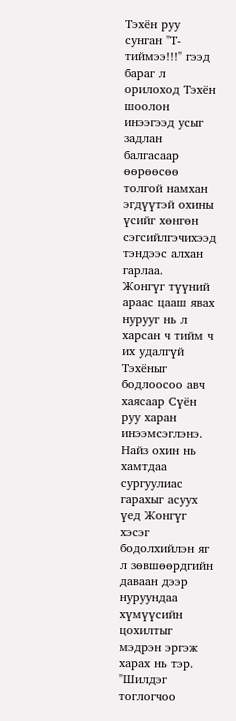Тэхён руу сунган "Т-тиймээ!!!" гээд бараг л орилоход Тэхён шоолон инээгээд усыг задлан балгасаар өөрөөсөө толгой намхан эгдүүтэй охины үсийг хөнгөн сэгсийлгэчихээд тэндээс алхан гарлаа.
Жонгүг түүний араас цааш явах нурууг нь л харсан ч тийм ч их удалгүй Тэхёныг бодлоосоо авч хаясаар Сүён руу харан инээмсэглэнэ. Найз охин нь хамтдаа сургуулиас гарахыг асуух үед Жонгүг хэсэг бодолхийлэн яг л зөвшөөрдгийн даваан дээр нуруундаа хүмүүсийн цохилтыг мэдрэн эргэж харах нь тэр.
"Шилдэг тоглогчоо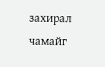захирал чамайг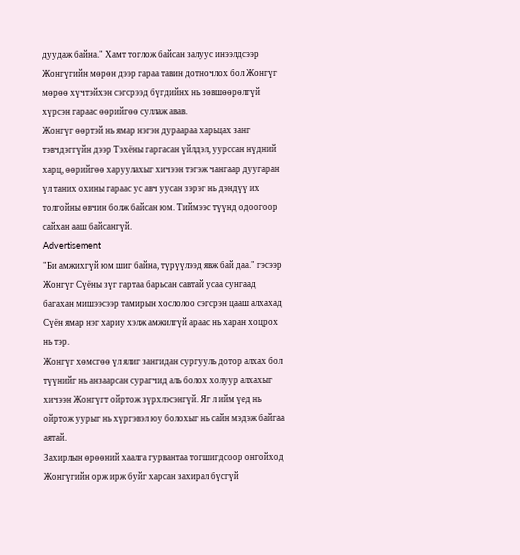дуудаж байна." Хамт тоглож байсан залуус инээлдсээр Жонгүгийн мөрөн дээр гараа тавин дотночлох бол Жонгүг мөрөө хүчтэйхэн сэгсрээд бүгдийнх нь зөвшөөрөлгүй хүрсэн гараас өөрийгөө суллаж авав.
Жонгүг өөртэй нь ямар нэгэн дураараа харьцах занг тэвчдэггүйн дээр Тэхёны гаргасан үйлдэл, уурссан нүдний харц, өөрийгөө харуулахыг хичээн тэгэж чангаар дуугаран үл таних охины гараас ус авч уусан зэрэг нь дэндүү их толгойны өвчин болж байсан юм. Тиймээс түүнд одоогоор сайхан ааш байсангүй.
Advertisement
"Би амжихгүй юм шиг байна, түрүүлээд явж бай даа." гэсээр Жонгүг Сүёны зүг гартаа барьсан савтай усаа сунгаад багахан мишээсээр тамирын хослолоо сэгсрэн цааш алхахад Сүён ямар нэг хариу хэлж амжилгүй араас нь харан хоцрох нь тэр.
Жонгүг хөмсгөө үл ялиг зангидан сургууль дотор алхах бол түүнийг нь анзаарсан сурагчид аль болох холуур алхахыг хичээн Жонгүгт ойртож зүрхлэсэнгүй. Яг л ийм үед нь ойртож уурыг нь хүргэвэл юу болохыг нь сайн мэдэж байгаа аятай.
Захирлын өрөөний хаалга гурвантаа тогшигдсоор онгойход Жонгүгийн орж ирж буйг харсан захирал бүсгүй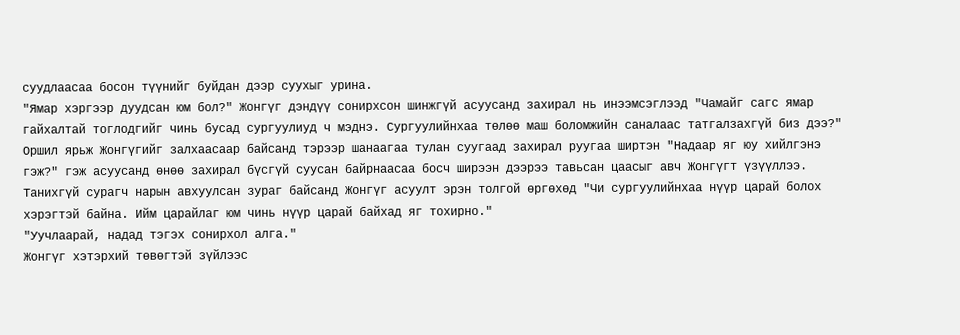суудлаасаа босон түүнийг буйдан дээр суухыг урина.
"Ямар хэргээр дуудсан юм бол?" Жонгүг дэндүү сонирхсон шинжгүй асуусанд захирал нь инээмсэглээд "Чамайг сагс ямар гайхалтай тоглодгийг чинь бусад сургуулиуд ч мэднэ. Сургуулийнхаа төлөө маш боломжийн саналаас татгалзахгүй биз дээ?"
Оршил ярьж Жонгүгийг залхаасаар байсанд тэрээр шанаагаа тулан суугаад захирал руугаа ширтэн "Надаар яг юу хийлгэнэ гэж?" гэж асуусанд өнөө захирал бүсгүй суусан байрнаасаа босч ширээн дээрээ тавьсан цаасыг авч Жонгүгт үзүүллээ.
Танихгүй сурагч нарын авхуулсан зураг байсанд Жонгүг асуулт эрэн толгой өргөхөд "Чи сургуулийнхаа нүүр царай болох хэрэгтэй байна. Ийм царайлаг юм чинь нүүр царай байхад яг тохирно."
"Уучлаарай, надад тэгэх сонирхол алга."
Жонгүг хэтэрхий төвөгтэй зүйлээс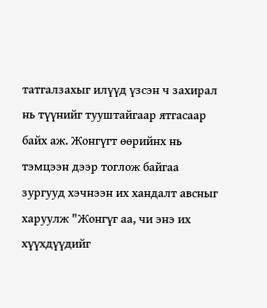татгалзахыг илүүд үзсэн ч захирал нь түүнийг тууштайгаар ятгасаар байх аж. Жонгүгт өөрийнх нь тэмцээн дээр тоглож байгаа зургууд хэчнээн их хандалт авсныг харуулж "Жонгүг аа, чи энэ их хүүхдүүдийг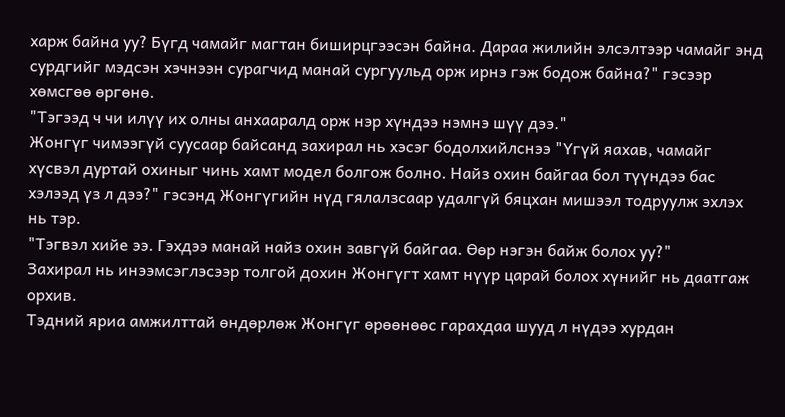харж байна уу? Бүгд чамайг магтан биширцгээсэн байна. Дараа жилийн элсэлтээр чамайг энд сурдгийг мэдсэн хэчнээн сурагчид манай сургуульд орж ирнэ гэж бодож байна?" гэсээр хөмсгөө өргөнө.
"Тэгээд ч чи илүү их олны анхааралд орж нэр хүндээ нэмнэ шүү дээ."
Жонгүг чимээгүй суусаар байсанд захирал нь хэсэг бодолхийлснээ "Үгүй яахав, чамайг хүсвэл дуртай охиныг чинь хамт модел болгож болно. Найз охин байгаа бол түүндээ бас хэлээд үз л дээ?" гэсэнд Жонгүгийн нүд гялалзсаар удалгүй бяцхан мишээл тодруулж эхлэх нь тэр.
"Тэгвэл хийе ээ. Гэхдээ манай найз охин завгүй байгаа. Өөр нэгэн байж болох уу?"
Захирал нь инээмсэглэсээр толгой дохин Жонгүгт хамт нүүр царай болох хүнийг нь даатгаж орхив.
Тэдний яриа амжилттай өндөрлөж Жонгүг өрөөнөөс гарахдаа шууд л нүдээ хурдан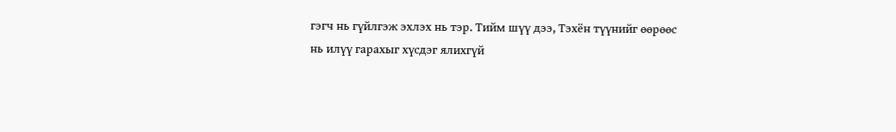гэгч нь гүйлгэж эхлэх нь тэр. Тийм шүү дээ, Тэхён түүнийг өөрөөс нь илүү гарахыг хүсдэг ялихгүй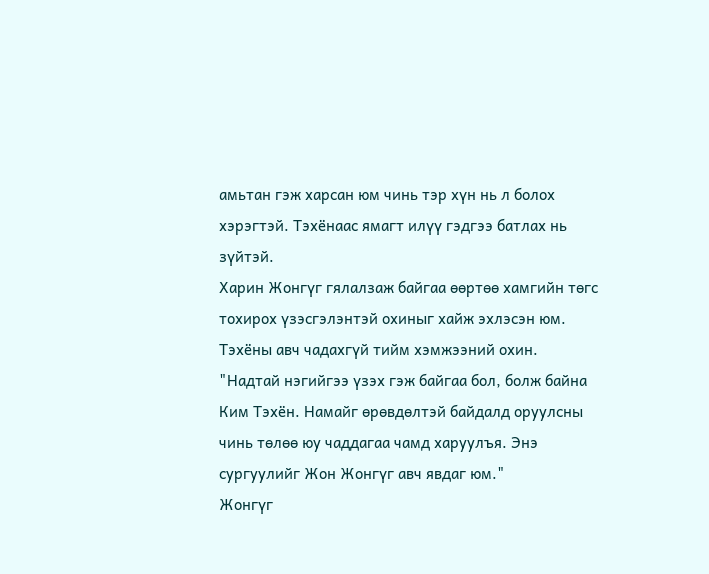амьтан гэж харсан юм чинь тэр хүн нь л болох хэрэгтэй. Тэхёнаас ямагт илүү гэдгээ батлах нь зүйтэй.
Харин Жонгүг гялалзаж байгаа өөртөө хамгийн төгс тохирох үзэсгэлэнтэй охиныг хайж эхлэсэн юм. Тэхёны авч чадахгүй тийм хэмжээний охин.
"Надтай нэгийгээ үзэх гэж байгаа бол, болж байна Ким Тэхён. Намайг өрөвдөлтэй байдалд оруулсны чинь төлөө юу чаддагаа чамд харуулъя. Энэ сургуулийг Жон Жонгүг авч явдаг юм."
Жонгүг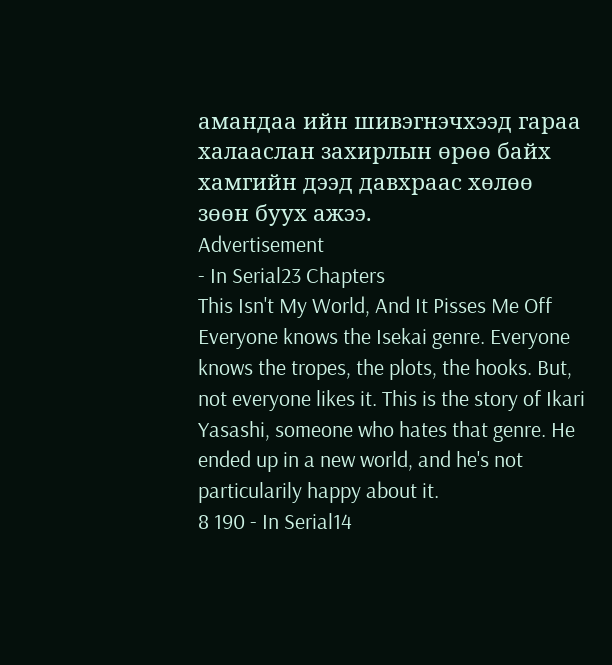амандаа ийн шивэгнэчхээд гараа халааслан захирлын өрөө байх хамгийн дээд давхраас хөлөө зөөн буух ажээ.
Advertisement
- In Serial23 Chapters
This Isn't My World, And It Pisses Me Off
Everyone knows the Isekai genre. Everyone knows the tropes, the plots, the hooks. But, not everyone likes it. This is the story of Ikari Yasashi, someone who hates that genre. He ended up in a new world, and he's not particularily happy about it.
8 190 - In Serial14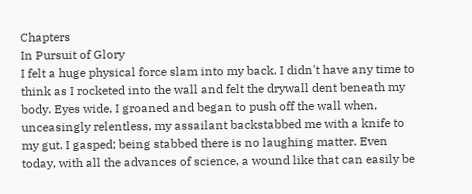Chapters
In Pursuit of Glory
I felt a huge physical force slam into my back. I didn't have any time to think as I rocketed into the wall and felt the drywall dent beneath my body. Eyes wide, I groaned and began to push off the wall when, unceasingly relentless, my assailant backstabbed me with a knife to my gut. I gasped; being stabbed there is no laughing matter. Even today, with all the advances of science, a wound like that can easily be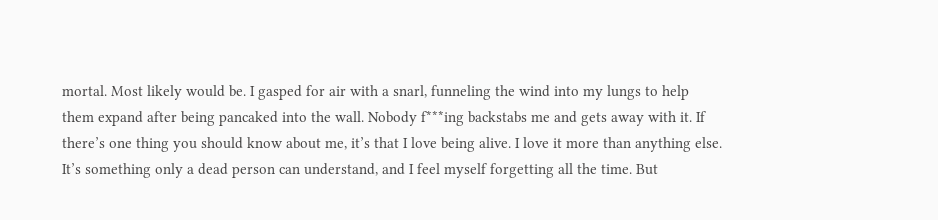mortal. Most likely would be. I gasped for air with a snarl, funneling the wind into my lungs to help them expand after being pancaked into the wall. Nobody f***ing backstabs me and gets away with it. If there’s one thing you should know about me, it’s that I love being alive. I love it more than anything else. It’s something only a dead person can understand, and I feel myself forgetting all the time. But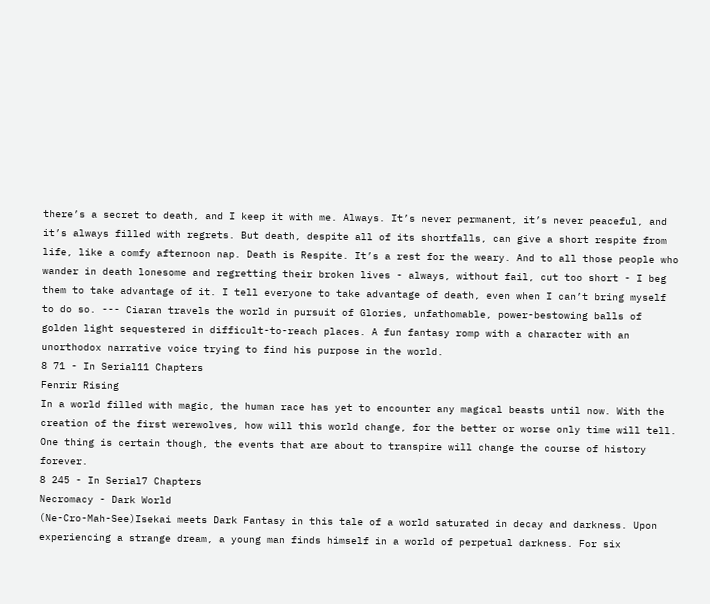there’s a secret to death, and I keep it with me. Always. It’s never permanent, it’s never peaceful, and it’s always filled with regrets. But death, despite all of its shortfalls, can give a short respite from life, like a comfy afternoon nap. Death is Respite. It’s a rest for the weary. And to all those people who wander in death lonesome and regretting their broken lives - always, without fail, cut too short - I beg them to take advantage of it. I tell everyone to take advantage of death, even when I can’t bring myself to do so. --- Ciaran travels the world in pursuit of Glories, unfathomable, power-bestowing balls of golden light sequestered in difficult-to-reach places. A fun fantasy romp with a character with an unorthodox narrative voice trying to find his purpose in the world.
8 71 - In Serial11 Chapters
Fenrir Rising
In a world filled with magic, the human race has yet to encounter any magical beasts until now. With the creation of the first werewolves, how will this world change, for the better or worse only time will tell. One thing is certain though, the events that are about to transpire will change the course of history forever.
8 245 - In Serial7 Chapters
Necromacy - Dark World
(Ne-Cro-Mah-See)Isekai meets Dark Fantasy in this tale of a world saturated in decay and darkness. Upon experiencing a strange dream, a young man finds himself in a world of perpetual darkness. For six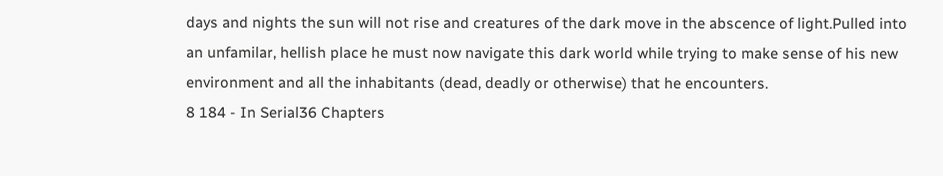days and nights the sun will not rise and creatures of the dark move in the abscence of light.Pulled into an unfamilar, hellish place he must now navigate this dark world while trying to make sense of his new environment and all the inhabitants (dead, deadly or otherwise) that he encounters.
8 184 - In Serial36 Chapters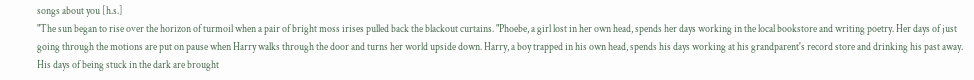songs about you [h.s.]
"The sun began to rise over the horizon of turmoil when a pair of bright moss irises pulled back the blackout curtains. "Phoebe, a girl lost in her own head, spends her days working in the local bookstore and writing poetry. Her days of just going through the motions are put on pause when Harry walks through the door and turns her world upside down. Harry, a boy trapped in his own head, spends his days working at his grandparent's record store and drinking his past away. His days of being stuck in the dark are brought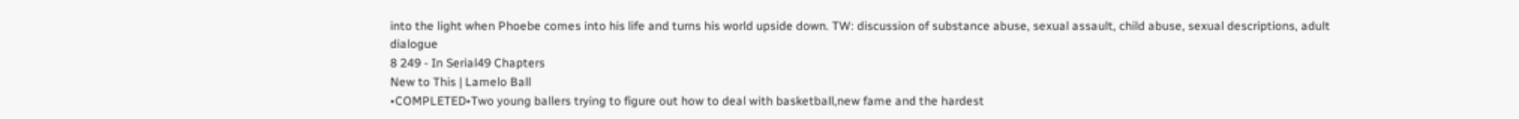into the light when Phoebe comes into his life and turns his world upside down. TW: discussion of substance abuse, sexual assault, child abuse, sexual descriptions, adult dialogue
8 249 - In Serial49 Chapters
New to This | Lamelo Ball
•COMPLETED•Two young ballers trying to figure out how to deal with basketball,new fame and the hardest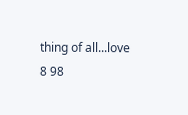thing of all...love
8 98